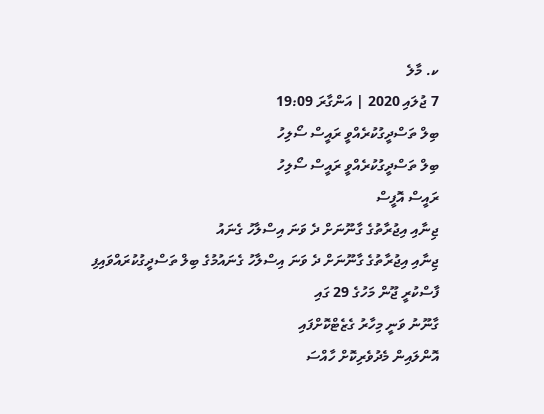ކ. މާލެ
7 ޖުލައި 2020 | އަންގާރަ 19:09
ބިލް ތަސްދީގުކުރެއްވީ ރައީސް ސޯލިހު
ބިލް ތަސްދީގުކުރެއްވީ ރައީސް ސޯލިހު
ރައީސް އޮފީސް
ޖިނާއި އިޖުރާތުގެ ގާނޫނަށް ދެ ވަނަ އިސްލާހު ގެނައު
ޖިނާއި އިޖުރާތުގެ ގާނޫނަށް ދެ ވަނަ އިސްލާހު ގެނައުމުގެ ބިލް ތަސްދީގުކުރައްވައިފި
ފާސްކުރީ ޖޫން މަހުގެ 29 ގައި
ގާނޫނު ވަނީ މިހާރު ގެޒެޓްކޮށްފައި
އޮންލައިން މެދުވެރިކޮށް ހާއްސަ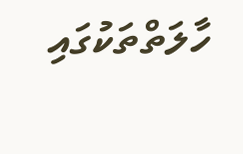ހާލަތްތަކުގައި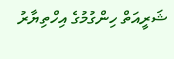ޝަރީއަތް ހިންގުމުގެ އިހްތިޔާރު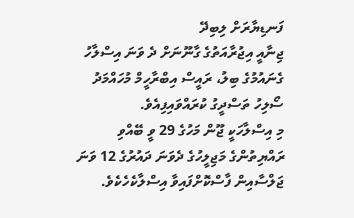ފަނޑިޔާރަށް ލިބިދޭ
ޖިނާއީ އިޖުރާއަތުގެ ގާނޫނަށް ދެ ވަނަ އިސްލާހު ގެނައުމުގެ ބިލު، ރައީސް އިބްރާހީމް މުހައްމަދު ސޯލިހު ތަސްދީގު ކުރައްވައިފިއެވެ.
މި އިސްލާހަކީ ޖޫން މަހުގެ 29 ވީ ބޭއްވި ރައްޔިތުންގެ މަޖިލީހުގެ ދެވަނަ ދައުރުގެ 12 ވަނަ ޖަލްސާއިން ފާސްކޮށްފައިވާ އިސްލާކެހެކެވެ.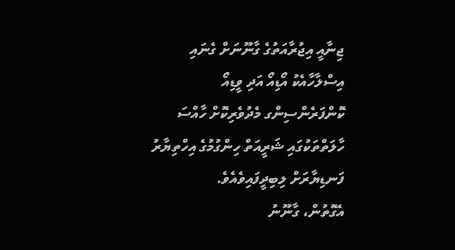ޖިނާއީ އިޖުރާއަތުގެ ގާނޫނަށް ގެނައި އިސްލާހާއެކު އޯޑިއޯ އަދި ވީޑިއޯ ކޮންފަރެންސިންގ މެދުވެރިކޮށް ހާއްސަ ހާލަތްތަކުގައި ޝަރީއަތް ހިންގުމުގެ އިހްތިޔާރު ފަނޑިޔާރަށް ލިބިދީފައިވެއެވެ.
އެގޮތުން، ގާނޫނު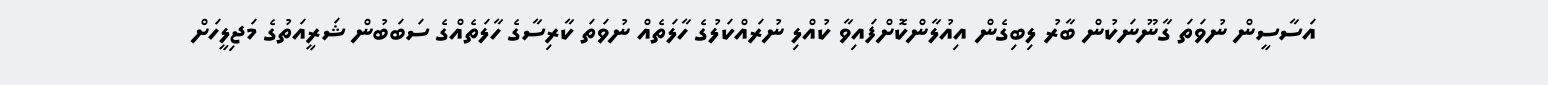އަސާސީން ނުވަތަ ގާނޫނަކުން ބާރު ލިބިގެން އިއުލާންކޮށްފައިވާ ކުއްލި ނުރައްކަލުގެ ހާލަތެއް ނުވަތަ ކާރިސާގެ ހާލަތެއްގެ ސަބަބުން ޝަރީއަތުގެ މަޖިލީހަށް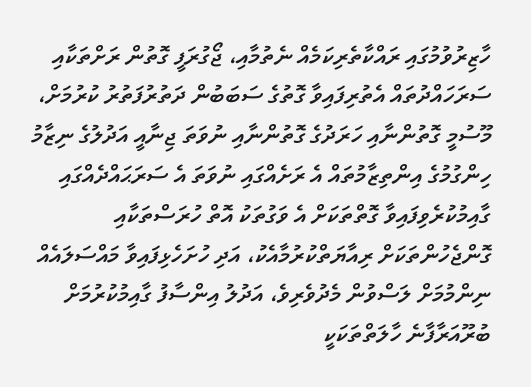ހާޒިރުވުމުގައި ރައްކާތެރިކަމެއް ނެތުމާއި، ޖޯގުރަފީ ގޮތުން ރަށްތަކާއި ސަރަހައްދުތައް އެތުރިފައިވާ ގޮތުގެ ސަބަބުން ދަތުރުފަތުރު ކުރުމަށް، މޫސުމީ ގޮތުންނާއި ހަރަދުގެ ގޮތުންނާއި ނުވަތަ ޖިނާއީ އަދުލުގެ ނިޒާމު ހިންގުމުގެ އިންތިޒާމުތައް އެ ރަށެއްގައި ނުވަތަ އެ ސަރަޙައްދެއްގައި ގާއިމުކުރެވިފައިވާ ގޮތްތަކަށް އެ ވަގުތަކު އޮތް ހުރަސްތަކާއި ގޮންޖެހުންތަކަށް ރިއާޔަތްކުރުމާއެކު، އަދި ހުށަހެޅިފައިވާ މައްސަލައެއް ނިންމުމަށް ލަސްވުން މެދުވެރިވެ، އަދުލު އިންސާފު ގާއިމުކުރުމަށް ބުރޫއަރާފާނެ ހާލަތްތަކަކީ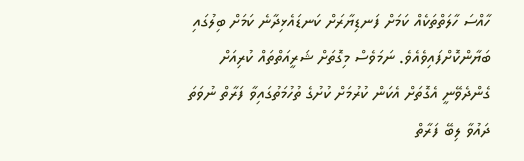ހާއްސަ ހާލަތްތަކެއް ކަމަށް ފަނޑިޔާރަށް ކަނޑައެޅިދާނެ ކަމަށް ބިލުގައި ބަޔާންކޮށްފައިވެއެވެ. ނަމަވެސް މިގޮތަށް ޝަރީއަތްތައް ކުރިއަށް ގެންދެވޭނީ އެގޮތަށް އެކަން ކުރުމަށް ކުށުގެ ތުހުމަތުގައިވާ ފަރާތް ނުވަތަ ދައުވާ ލިބޭ ފަރާތް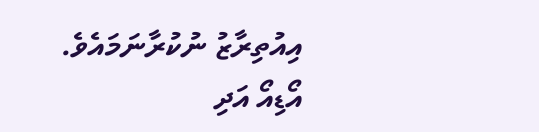އިއުތިރާޒު ނުކުރާނަމައެވެ.
އޯޑިއޯ އަދި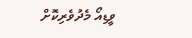ވީޑިއޯ މެދުވެރިކޮށް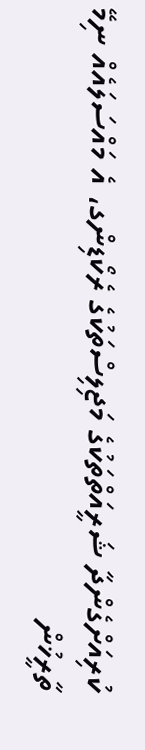ކުރިއަށްގެންދާ ޝަރީއަތްތަކުގެ މަޖިލިސްތަކުގެ ރެކޯޑިންގ، އެ މައްސަލައެއް ނިމޭ ތާރީޚުން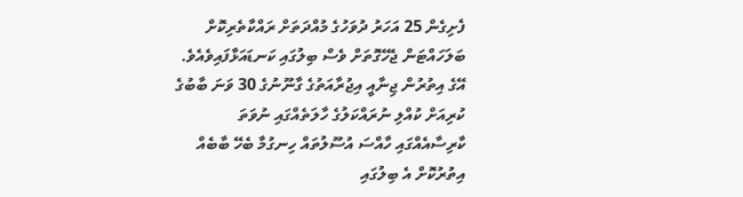ފެށިގެން 25 އަހަރު ދުވަހުގެ މުއްދަތަށް ރައްކާތެރިކޮށް ބަލަހައްޓަން ޖެހޭގޮތަށް ވެސް ބިލުގައި ކަނޑައަޅާފައިވެއެވެ. އޭގެ އިތުރުން ޖިނާއީ އިޖުރާއަތުގެ ގާނޫނުގެ 30 ވަނަ ބާބުގެ ކުރިއަށް ކުއްލި ނުރައްކަލުގެ ހާލަތެއްގައި ނުވަތަ ކާރިސާއެއްގައި ހާއްސަ އުސޫލުތައް ހިނގުމާ ބެހޭ ބާބެއް އިތުރުކޮށް އެ ބިލުގައި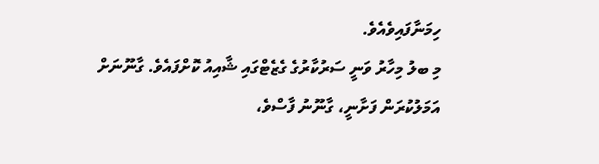ހިމަނާފައިވެއެވެ.
މި ބލު މިހާރު ވަނީ ސަރުކާރުގެ ގެޒެޓްގައި ޝާއިއު ކޮށްފައެވެ. ގާނޫނަށް އަމަލުކުރަން ފަށާނީ، ގާނޫނު ފާސްވެ،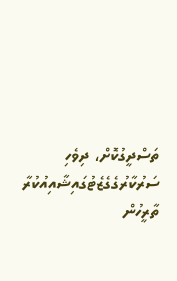ތަސްދީގުކޮށް، ދިވެހި ސަރުކާރުގެގެޒެޓުގައިޝާއިއުކުރާ ތާރީހުން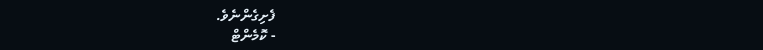ފެށިގެންނެވެ.
- ކޮމެންޓް